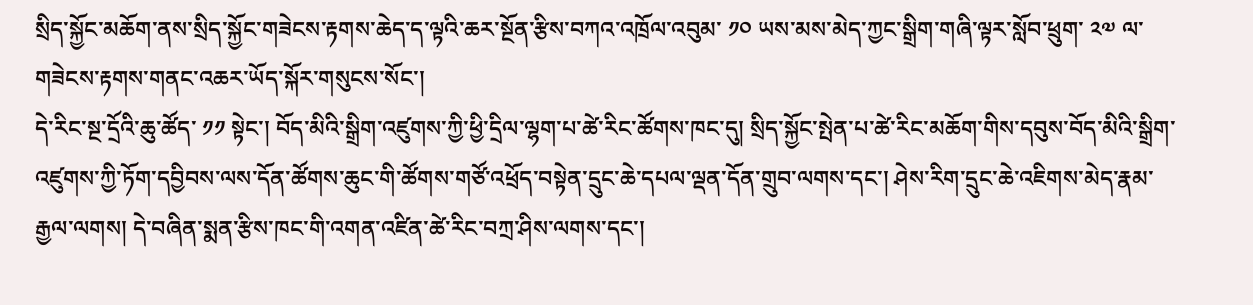སྲིད་སྐྱོང་མཆོག་ནས་སྲིད་སྐྱོང་གཟེངས་རྟགས་ཆེད་ད་ལྟའི་ཆར་སྔོན་རྩིས་བཀའ་འཁྲོལ་འབུམ་ ༡༠ ཡས་མས་མེད་ཀྱང་སྒྲིག་གཞི་ལྟར་སློབ་ཕྲུག་ ༢༧ ལ་གཟེངས་རྟགས་གནང་འཆར་ཡོད་སྐོར་གསུངས་སོང་།
དེ་རིང་སྔ་དྲོའི་ཆུ་ཚོད་ ༡༡ སྟེང་། བོད་མིའི་སྒྲིག་འཛུགས་ཀྱི་ཕྱི་དྲིལ་ལྷག་པ་ཚེ་རིང་ཚོགས་ཁང་དུ། སྲིད་སྐྱོང་སྤེན་པ་ཚེ་རིང་མཆོག་གིས་དབུས་བོད་མིའི་སྒྲིག་འཛུགས་ཀྱི་ཏོག་དབྱིབས་ལས་དོན་ཚོགས་ཆུང་གི་ཚོགས་གཙོ་འཕྲོད་བསྟེན་དྲུང་ཆེ་དཔལ་ལྡན་དོན་གྲུབ་ལགས་དང་། ཤེས་རིག་དྲུང་ཆེ་འཇིགས་མེད་རྣམ་རྒྱལ་ལགས། དེ་བཞིན་སྨན་རྩིས་ཁང་གི་འགན་འཛིན་ཚེ་རིང་བཀྲ་ཤིས་ལགས་དང་།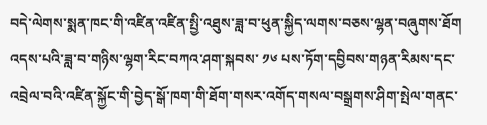བདེ་ལེགས་སྨན་ཁང་གི་འཛིན་འཛིན་སྤྱི་འཐུས་ཟླ་བ་ཕུན་སྐྱིད་ལགས་བཅས་ལྷན་བཞུགས་ཐོག འདས་པའི་ཟླ་བ་གཉིས་ལྷག་རིང་བཀའ་ཤག་སྐབས་ ༡༦ པས་ཏོག་དབྱིབས་གཉན་རིམས་དང་འབྲེལ་བའི་འཛིན་སྐྱོང་གི་བྱེད་སྒོ་ཁག་གི་ཐོག་གསར་འགོད་གསལ་བསྒྲགས་ཤིག་སྤེལ་གནང་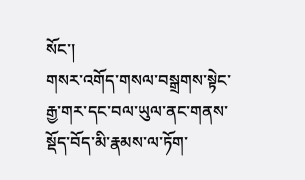སོང་།
གསར་འགོད་གསལ་བསྒྲགས་སྟེང་རྒྱ་གར་དང་བལ་ཡུལ་ནང་གནས་སྡོད་བོད་མི་རྣམས་ལ་ཏོག་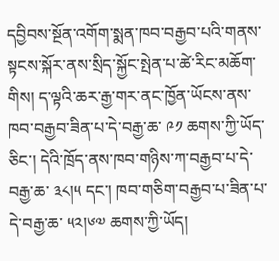དབྱིབས་སྔོན་འགོག་སྨན་ཁབ་བརྒྱབ་པའི་གནས་སྟངས་སྐོར་ནས་སྲིད་སྐྱོང་སྤེན་པ་ཚེ་རིང་མཆོག་གིས། ད་ལྟའི་ཆར་རྒྱ་གར་ནང་ཁྱོན་ཡོངས་ནས་ཁབ་བརྒྱབ་ཟིན་པ་དེ་བརྒྱ་ཆ་ ༩༡ ཆགས་ཀྱི་ཡོད་ཅིང་། དེའི་ཁྲོད་ནས་ཁབ་གཉིས་ཀ་བརྒྱབ་པ་དེ་བརྒྱ་ཆ་ ༣༨།༥ དང་། ཁབ་གཅིག་བརྒྱབ་པ་ཟིན་པ་དེ་བརྒྱ་ཆ་ ༥༢།༦༧ ཆགས་ཀྱི་ཡོད།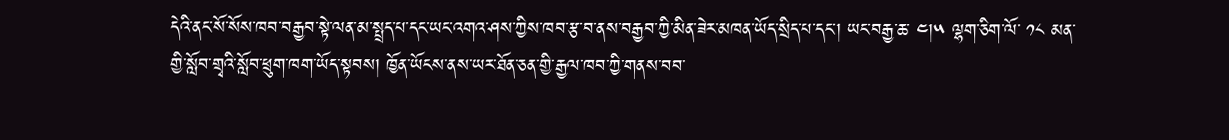དེའི་ནང་སོ་སོས་ཁབ་བརྒྱབ་སྟེ་ལན་མ་སྤྲད་པ་དང་ཡང་འགའ་ཤས་ཀྱིས་ཁབ་རྩ་བ་ནས་བརྒྱབ་ཀྱི་མིན་ཟེར་མཁན་ཡོད་སྲིད་པ་དང་། ཡང་བརྒྱ་ཆ་ ༤།༥ ལྷག་ཅིག་ལོ་ ༡༨ མན་གྱི་སློབ་གྲྭའི་སློབ་ཕྲུག་ཁག་ཡོད་སྟབས། ཁྱོན་ཡོངས་ནས་ཡར་ཐོན་ཅན་གྱི་རྒྱལ་ཁབ་ཀྱི་གནས་བབ་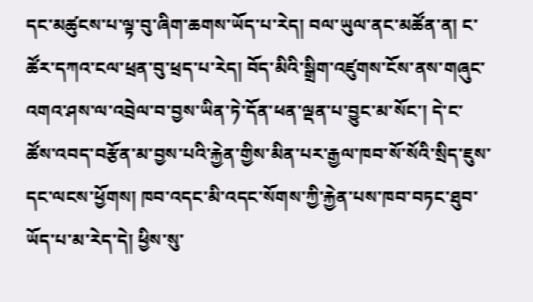དང་མཚུངས་པ་ལྟ་བུ་ཞིག་ཆགས་ཡོད་པ་རེད། བལ་ཡུལ་ནང་མཚོན་ན། ང་ཚོར་དཀའ་ངལ་ཕྲན་བུ་ཕྲད་པ་རེད། བོད་མིའི་སྒྲིག་འཛུགས་ངོས་ནས་གཞུང་འགའ་ཤས་ལ་འབྲེལ་བ་བྱས་ཡིན་ཏེ་དོན་ཕན་ལྡན་པ་བྱུང་མ་སོང་། དེ་ང་ཚོས་འབད་བརྩོན་མ་བྱས་པའི་རྐྱེན་གྱིས་མིན་པར་རྒྱལ་ཁབ་སོ་སོའི་སྲིད་ཇུས་དང་ལངས་ཕྱོགས། ཁབ་འདང་མི་འདང་སོགས་ཀྱི་རྐྱེན་པས་ཁབ་བཏང་ཐུབ་ཡོད་པ་མ་རེད་དེ། ཕྱིས་སུ་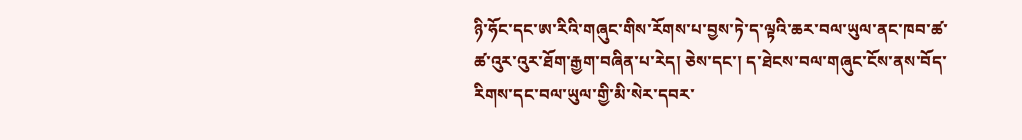ཉི་ཧོང་དང་ཨ་རིའི་གཞུང་གིས་རོགས་པ་བྱས་ཏེ་ད་ལྟའི་ཆར་བལ་ཡུལ་ནང་ཁབ་ཚ་ཚ་འུར་འུར་ཐོག་རྒྱག་བཞིན་པ་རེད། ཅེས་དང་། ད་ཐེངས་བལ་གཞུང་ངོས་ནས་བོད་རིགས་དང་བལ་ཡུལ་གྱི་མི་སེར་དབར་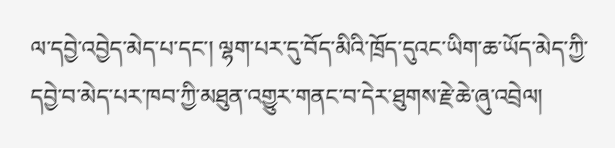ལ་དབྱེ་འབྱེད་མེད་པ་དང་། ལྷག་པར་དུ་བོད་མིའི་ཁྲོད་དུའང་ཡིག་ཆ་ཡོད་མེད་ཀྱི་དབྱེ་བ་མེད་པར་ཁབ་ཀྱི་མཐུན་འགྱུར་གནང་བ་དེར་ཐུགས་རྗེ་ཆེ་ཞུ་འབྲེལ།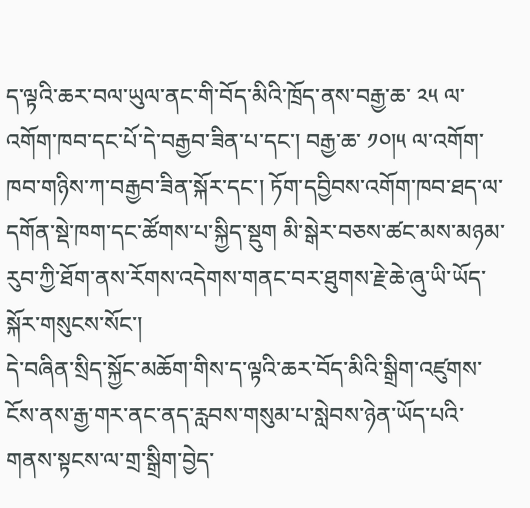ད་ལྟའི་ཆར་བལ་ཡུལ་ནང་གི་བོད་མིའི་ཁྲོད་ནས་བརྒྱ་ཆ་ ༢༥ ལ་འགོག་ཁབ་དང་པོ་དེ་བརྒྱབ་ཟིན་པ་དང་། བརྒྱ་ཆ་ ༡༠།༥ ལ་འགོག་ཁབ་གཉིས་ཀ་བརྒྱབ་ཟིན་སྐོར་དང་། ཏོག་དབྱིབས་འགོག་ཁབ་ཐད་ལ་དགོན་སྡེ་ཁག་དང་ཚོགས་པ་སྐྱིད་སྡུག མི་སྒེར་བཅས་ཚང་མས་མཉམ་རུབ་ཀྱི་ཐོག་ནས་རོགས་འདེགས་གནང་བར་ཐུགས་རྗེ་ཆེ་ཞུ་ཡི་ཡོད་སྐོར་གསུངས་སོང་།
དེ་བཞིན་སྲིད་སྐྱོང་མཆོག་གིས་ད་ལྟའི་ཆར་བོད་མིའི་སྒྲིག་འཛུགས་ངོས་ནས་རྒྱ་གར་ནང་ནད་རླབས་གསུམ་པ་སླེབས་ཉེན་ཡོད་པའི་གནས་སྟངས་ལ་གྲ་སྒྲིག་བྱེད་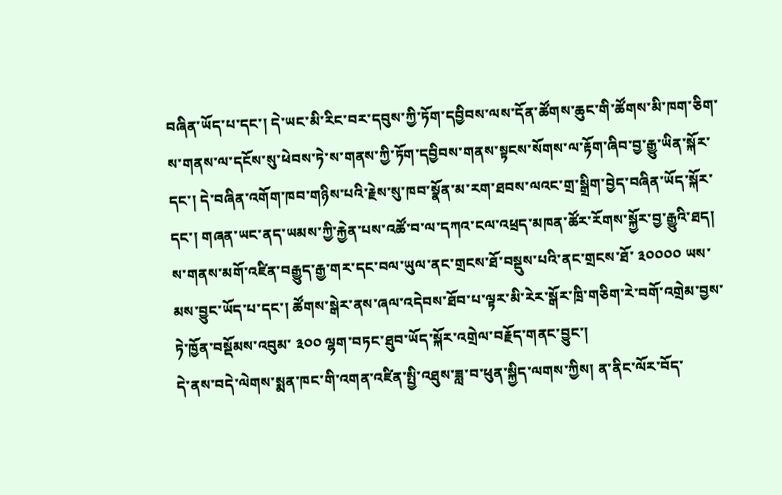བཞིན་ཡོད་པ་དང་། དེ་ཡང་མི་རིང་བར་དབུས་ཀྱི་ཏོག་དབྱིབས་ལས་དོན་ཚོགས་ཆུང་གི་ཚོགས་མི་ཁག་ཅིག་ས་གནས་ལ་དངོས་སུ་ཕེབས་ཏེ་ས་གནས་ཀྱི་ཏོག་དབྱིབས་གནས་སྟངས་སོགས་ལ་རྟོག་ཞིབ་བྱ་རྒྱུ་ཡིན་སྐོར་དང་། དེ་བཞིན་འགོག་ཁབ་གཉིས་པའི་རྗེས་སུ་ཁབ་སྣོན་མ་རག་ཐབས་ལའང་གྲ་སྒྲིག་བྱེད་བཞིན་ཡོད་སྐོར་དང་། གཞན་ཡང་ནད་ཡམས་ཀྱི་རྐྱེན་པས་འཚོ་བ་ལ་དཀའ་ངལ་འཕྲད་མཁན་ཚོར་རོགས་སྐྱོར་བྱ་རྒྱུའི་ཐད། ས་གནས་མགོ་འཛིན་བརྒྱུད་རྒྱ་གར་དང་བལ་ཡུལ་ནང་གྲངས་ཐོ་བསྡུས་པའི་ནང་གྲངས་ཐོ་ ༣༠༠༠༠ ཡས་མས་བྱུང་ཡོད་པ་དང་། ཚོགས་སྒེར་ནས་ཞལ་འདེབས་ཐོབ་པ་ལྟར་མི་རེར་སྒོར་ཁྲི་གཅིག་རེ་བགོ་འགྲེམ་བྱས་ཏེ་ཁྱོན་བསྡོམས་འབུམ་ ༣༠༠ ལྷག་བཏང་ཐུབ་ཡོད་སྐོར་འགྲེལ་བརྗོད་གནང་བྱུང་།
དེ་ནས་བདེ་ལེགས་སྨན་ཁང་གི་འགན་འཛིན་སྤྱི་འཐུས་ཟླ་བ་ཕུན་སྐྱིད་ལགས་ཀྱིས། ན་ནིང་ལོར་བོད་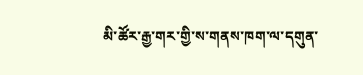མི་ཚོར་རྒྱ་གར་གྱི་ས་གནས་ཁག་ལ་དགུན་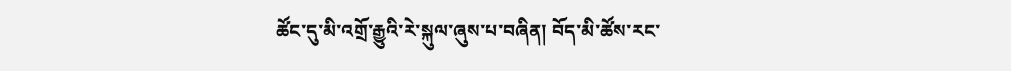ཚོང་དུ་མི་འགྲོ་རྒྱུའི་རེ་སྐུལ་ཞུས་པ་བཞིན། བོད་མི་ཚོས་རང་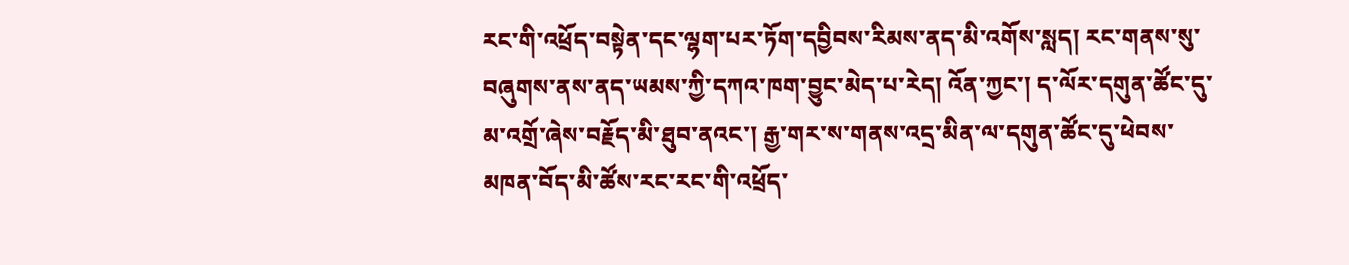རང་གི་འཕྲོད་བསྟེན་དང་ལྷག་པར་ཏོག་དབྱིབས་རིམས་ནད་མི་འགོས་སླད། རང་གནས་སུ་བཞུགས་ནས་ནད་ཡམས་ཀྱི་དཀའ་ཁག་བྱུང་མེད་པ་རེད། འོན་ཀྱང་། ད་ལོར་དགུན་ཚོང་དུ་མ་འགྲོ་ཞེས་བརྗོད་མི་ཐུབ་ནའང་། རྒྱ་གར་ས་གནས་འདྲ་མིན་ལ་དགུན་ཚོང་དུ་ཕེབས་མཁན་བོད་མི་ཚོས་རང་རང་གི་འཕྲོད་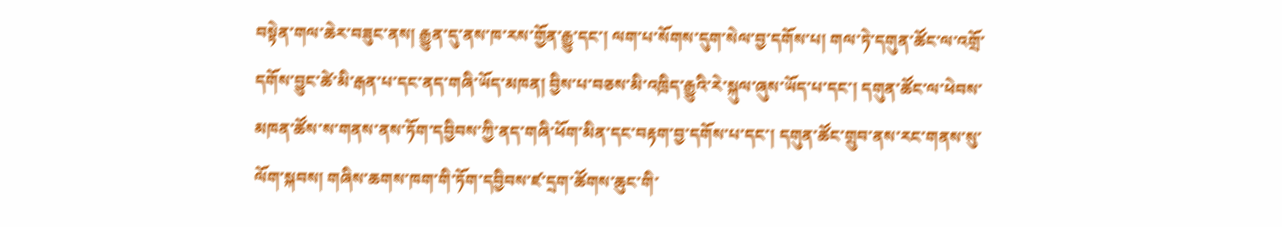བསྟེན་གལ་ཆེར་བཟུང་ནས། རྒྱུན་དུ་ནས་ཁ་རས་གྱོན་རྒྱུ་དང་། ལག་པ་སོགས་དུག་སེལ་བྱ་དགོས་པ། གལ་ཏེ་དགུན་ཚོང་ལ་འགྲོ་དགོས་བྱུང་ཚེ་མི་རྒན་པ་དང་ནད་གཞི་ཡོད་མཁན། བྱིས་པ་བཅས་མི་འཁྲིད་རྒྱུའི་རེ་སྐུལ་ཞུས་ཡོད་པ་དང་། དགུན་ཚོང་ལ་ཕེབས་མཁན་ཚོས་ས་གནས་ནས་ཏོག་དབྱིབས་ཀྱི་ནད་གཞི་ཕོག་མིན་དང་བརྟག་བྱ་དགོས་པ་དང་། དགུན་ཚོང་གྲུབ་ནས་རང་གནས་སུ་ལོག་སྐབས། གཞིས་ཆགས་ཁག་གི་ཏོག་དབྱིབས་ཛ་དྲག་ཚོགས་ཆུང་གི་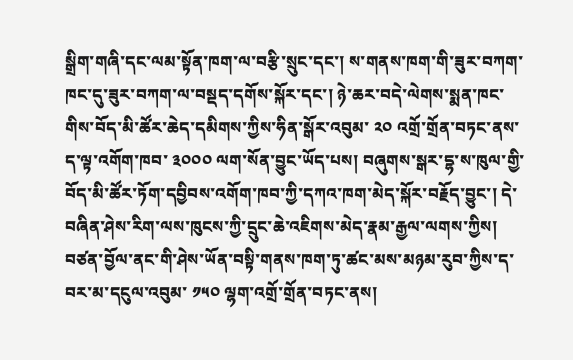སྒྲིག་གཞི་དང་ལམ་སྟོན་ཁག་ལ་བརྩི་སྲུང་དང་། ས་གནས་ཁག་གི་ཟུར་བཀག་ཁང་དུ་ཟུར་བཀག་ལ་བསྡད་དགོས་སྐོར་དང་། ཉེ་ཆར་བདེ་ལེགས་སྨན་ཁང་གིས་བོད་མི་ཚོར་ཆེད་དམིགས་ཀྱིས་ཧིན་སྒོར་འབུམ་ ༢༠ འགྲོ་གྲོན་བཏང་ནས་ད་ལྟ་འགོག་ཁབ་ ༣༠༠༠ ལག་སོན་བྱུང་ཡོད་པས། བཞུགས་སྒར་དྷ་ས་ཁུལ་གྱི་བོད་མི་ཚོར་ཏོག་དབྱིབས་འགོག་ཁབ་ཀྱི་དཀའ་ཁག་མེད་སྐོར་བརྗོད་བྱུང་། དེ་བཞིན་ཤེས་རིག་ལས་ཁུངས་ཀྱི་དྲུང་ཆེ་འཇིགས་མེད་རྣམ་རྒྱལ་ལགས་ཀྱིས། བཙན་བྱོལ་ནང་གི་ཤེས་ཡོན་བསྟི་གནས་ཁག་ཏུ་ཚང་མས་མཉམ་རུབ་ཀྱིས་ད་བར་མ་དངུལ་འབུམ་ ༡༥༠ ལྷག་འགྲོ་གྲོན་བཏང་ནས།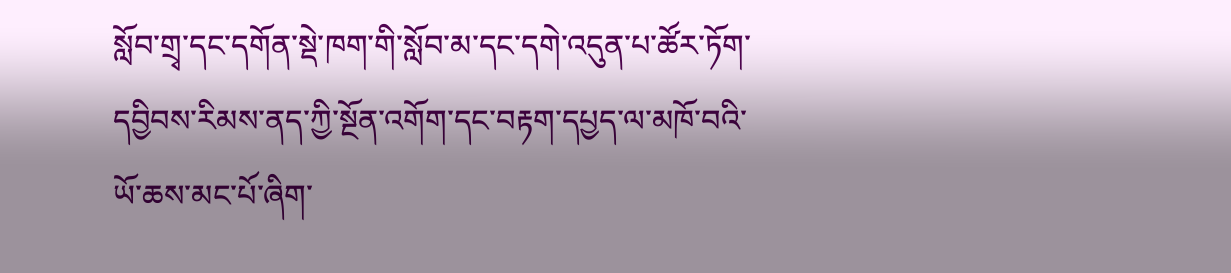སློབ་གྲྭ་དང་དགོན་སྡེ་ཁག་གི་སློབ་མ་དང་དགེ་འདུན་པ་ཚོར་ཏོག་དབྱིབས་རིམས་ནད་ཀྱི་སྔོན་འགོག་དང་བརྟག་དཔྱད་ལ་མཁོ་བའི་ཡོ་ཆས་མང་པོ་ཞིག་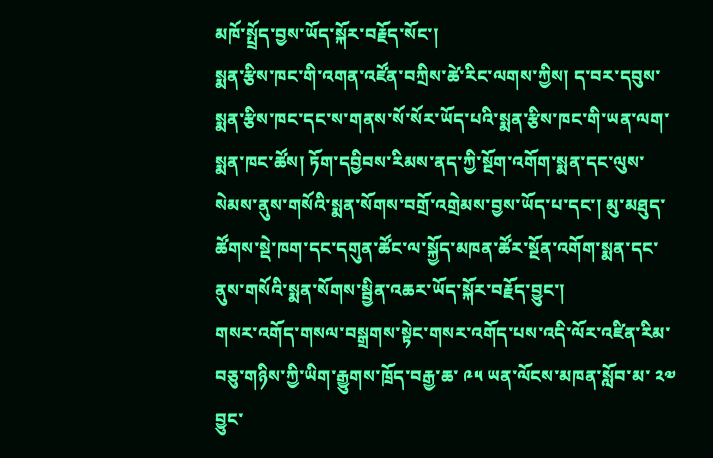མཁོ་སྤྲོད་བྱས་ཡོད་སྐོར་བརྗོད་སོང་།
སྨན་རྩིས་ཁང་གི་འགན་འཛོན་བཀྲིས་ཚེ་རིང་ལགས་ཀྱིས། ད་བར་དབུས་སྨན་རྩིས་ཁང་དང་ས་གནས་སོ་སོར་ཡོད་པའི་སྨན་རྩིས་ཁང་གི་ཡན་ལག་སྨན་ཁང་ཚོས། ཏོག་དབྱིབས་རིམས་ནད་ཀྱི་སྔོག་འགོག་སྨན་དང་ལུས་སེམས་ནུས་གསོའི་སྨན་སོགས་བགྲོ་འགྲེམས་བྱས་ཡོད་པ་དང་། མུ་མཐུད་ཚོགས་སྡེ་ཁག་དང་དགུན་ཚོང་ལ་སྐྱོད་མཁན་ཚོར་སྔོན་འགོག་སྨན་དང་ནུས་གསོའི་སྨན་སོགས་སྦྱིན་འཆར་ཡོད་སྐོར་བརྗོད་བྱུང་།
གསར་འགོད་གསལ་བསྒྲགས་སྟེང་གསར་འགོད་པས་འདི་ལོར་འཛིན་རིམ་བཅུ་གཉིས་ཀྱི་ཡིག་རྒྱུགས་ཁྲོད་བརྒྱ་ཆ་ ༩༥ ཡན་ལོངས་མཁན་སློབ་མ་ ༢༧ བྱུང་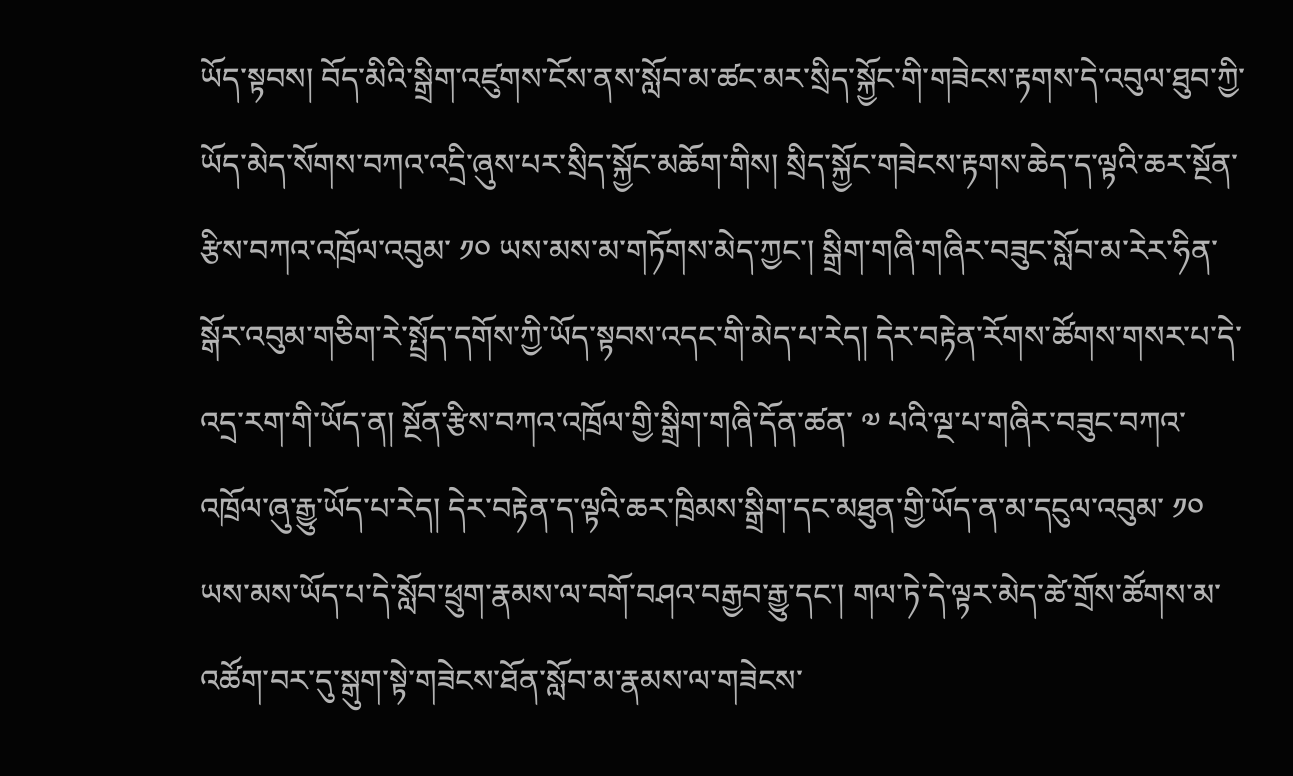ཡོད་སྟབས། བོད་མིའི་སྒྲིག་འཛུགས་ངོས་ནས་སློབ་མ་ཚང་མར་སྲིད་སྐྱོང་གི་གཟེངས་རྟགས་དེ་འབུལ་ཐུབ་ཀྱི་ཡོད་མེད་སོགས་བཀའ་འདྲི་ཞུས་པར་སྲིད་སྐྱོང་མཆོག་གིས། སྲིད་སྐྱོང་གཟེངས་རྟགས་ཆེད་ད་ལྟའི་ཆར་སྔོན་རྩིས་བཀའ་འཁྲོལ་འབུམ་ ༡༠ ཡས་མས་མ་གཏོགས་མེད་ཀྱང་། སྒྲིག་གཞི་གཞིར་བཟུང་སློབ་མ་རེར་ཧིན་སྒོར་འབུམ་གཅིག་རེ་སྤྲོད་དགོས་ཀྱི་ཡོད་སྟབས་འདང་གི་མེད་པ་རེད། དེར་བརྟེན་རོགས་ཚོགས་གསར་པ་དེ་འདྲ་རག་གི་ཡོད་ན། སྔོན་རྩིས་བཀའ་འཁྲོལ་གྱི་སྒྲིག་གཞི་དོན་ཚན་ ༧ པའི་ལྔ་པ་གཞིར་བཟུང་བཀའ་འཁྲོལ་ཞུ་རྒྱུ་ཡོད་པ་རེད། དེར་བརྟེན་ད་ལྟའི་ཆར་ཁྲིམས་སྒྲིག་དང་མཐུན་གྱི་ཡོད་ན་མ་དངུལ་འབུམ་ ༡༠ ཡས་མས་ཡོད་པ་དེ་སློབ་ཕྲུག་རྣམས་ལ་བགོ་བཤའ་བརྒྱབ་རྒྱུ་དང་། གལ་ཏེ་དེ་ལྟར་མེད་ཚེ་གྲོས་ཚོགས་མ་འཚོག་བར་དུ་སྒུག་སྟེ་གཟེངས་ཐོན་སློབ་མ་རྣམས་ལ་གཟེངས་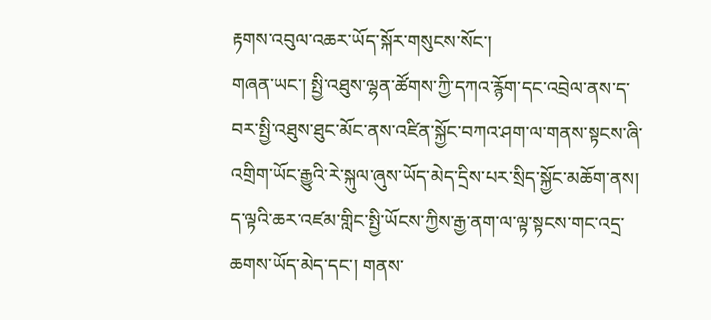རྟགས་འབུལ་འཆར་ཡོད་སྐོར་གསུངས་སོང་།
གཞན་ཡང་། སྤྱི་འཐུས་ལྷན་ཚོགས་ཀྱི་དཀའ་རྙོག་དང་འབྲེལ་ནས་ད་བར་སྤྱི་འཐུས་ཐུང་མོང་ནས་འཛིན་སྐྱོང་བཀའ་ཤག་ལ་གནས་སྟངས་ཞི་འགྲིག་ཡོང་རྒྱུའི་རེ་སྐུལ་ཞུས་ཡོད་མེད་དྲིས་པར་སྲིད་སྐྱོང་མཆོག་ནས། ད་ལྟའི་ཆར་འཛམ་གླིང་སྤྱི་ཡོངས་ཀྱིས་རྒྱ་ནག་ལ་ལྟ་སྟངས་གང་འདྲ་ཆགས་ཡོད་མེད་དང་། གནས་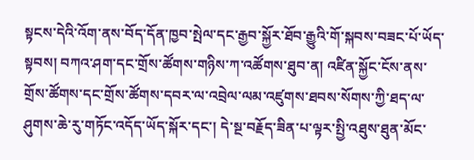སྟངས་དེའི་འོག་ནས་བོད་དོན་ཁྱབ་སྤེལ་དང་རྒྱབ་སྐྱོར་ཐོབ་རྒྱུའི་གོ་སྐབས་བཟང་པོ་ཡོད་སྟབས། བཀའ་ཤག་དང་གྲོས་ཚོགས་གཉིས་ཀ་འཚོགས་ཐུབ་ན། འཛིན་སྐྱོང་ངོས་ནས་གྲོས་ཚོགས་དང་གྲོས་ཚོགས་དབར་ལ་འབྲེལ་ལམ་འཛུགས་ཐབས་སོགས་ཀྱི་ཐད་ལ་ཤུགས་ཆེ་རུ་གཏོང་འདོད་ཡོད་སྐོར་དང་། དེ་སྔ་བརྗོད་ཟིན་པ་ལྟར་སྤྱི་འཐུས་ཐུན་མོང་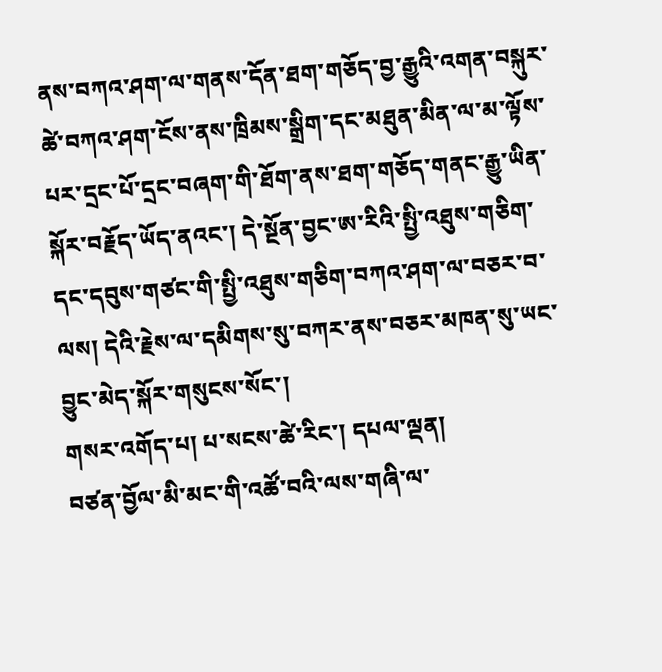ནས་བཀའ་ཤག་ལ་གནས་དོན་ཐག་གཅོད་བྱ་རྒྱུའི་འགན་བསྐུར་ཚེ་བཀའ་ཤག་ངོས་ནས་ཁྲིམས་སྒྲིག་དང་མཐུན་མིན་ལ་མ་ལྟོས་པར་དྲང་པོ་དྲང་བཞག་གི་ཐོག་ནས་ཐག་གཅོད་གནང་རྒྱུ་ཡིན་སྐོར་བརྗོད་ཡོད་ནའང་། དེ་སྔོན་བྱང་ཨ་རིའི་སྤྱི་འཐུས་གཅིག་དང་དབུས་གཙང་གི་སྤྱི་འཐུས་གཅིག་བཀའ་ཤག་ལ་བཅར་བ་ལས། དེའི་རྗེས་ལ་དམིགས་སུ་བཀར་ནས་བཅར་མཁན་སུ་ཡང་བྱུང་མེད་སྐོར་གསུངས་སོང་།
གསར་འགོད་པ། པ་སངས་ཚེ་རིང་། དཔལ་ལྡན།
བཙན་བྱོལ་མི་མང་གི་འཚོ་བའི་ལས་གཞི་ལ་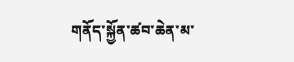གནོད་སྐྱོན་ཚབ་ཆེན་མ་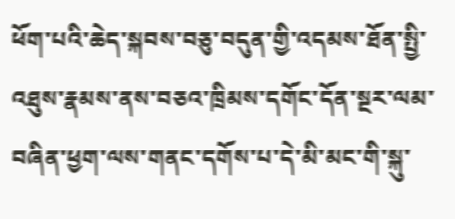ཕོག་པའི་ཆེད་སྐབས་བཅུ་བདུན་གྱི་འདམས་ཐོན་སྤྱི་འཐུས་རྣམས་ནས་བཅའ་ཁྲིམས་དགོང་དོན་སྔར་ལམ་བཞིན་ཕྱག་ལས་གནང་དགོས་པ་དེ་མི་མང་གི་སྐུ་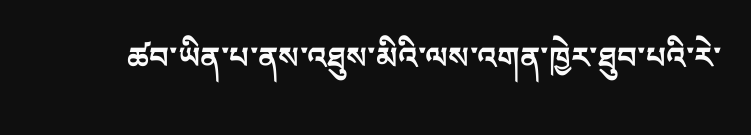ཚབ་ཡིན་པ་ནས་འཐུས་མིའི་ལས་འགན་ཁྱེར་ཐུབ་པའི་རེ་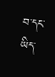བ་དང་ཡིད་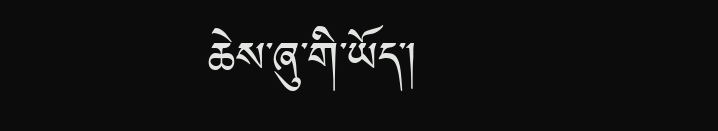ཆེས་ཞུ་གི་ཡོད་།